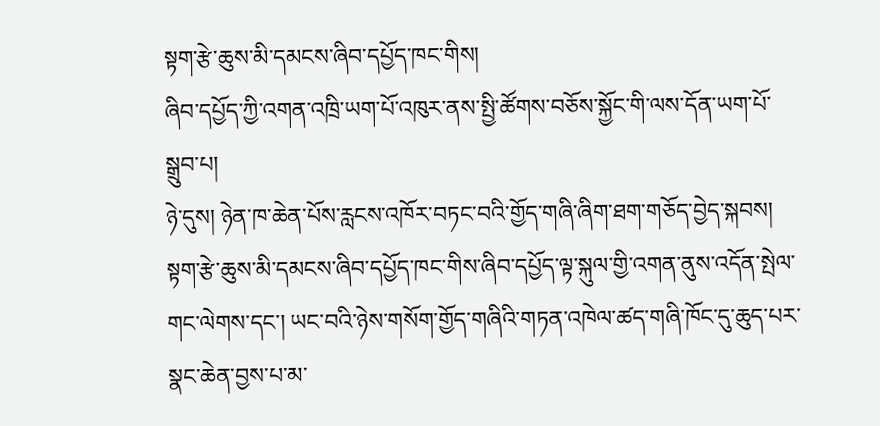སྟག་རྩེ་ཆུས་མི་དམངས་ཞིབ་དཔྱོད་ཁང་གིས།
ཞིབ་དཔྱོད་ཀྱི་འགན་འཁྲི་ཡག་པོ་འཁུར་ནས་སྤྱི་ཚོགས་བཅོས་སྐྱོང་གི་ལས་དོན་ཡག་པོ་སྒྲུབ་པ།
ཉེ་དུས། ཉེན་ཁ་ཆེན་པོས་རླངས་འཁོར་བཏང་བའི་གྱོད་གཞི་ཞིག་ཐག་གཅོད་བྱེད་སྐབས། སྟག་རྩེ་ཆུས་མི་དམངས་ཞིབ་དཔྱོད་ཁང་གིས་ཞིབ་དཔྱོད་ལྟ་སྐུལ་གྱི་འགན་ནུས་འདོན་སྤེལ་གང་ལེགས་དང་། ཡང་བའི་ཉེས་གསོག་གྱོད་གཞིའི་གཏན་འཁེལ་ཚད་གཞི་ཁོང་དུ་ཆུད་པར་སྣང་ཆེན་བྱས་པ་མ་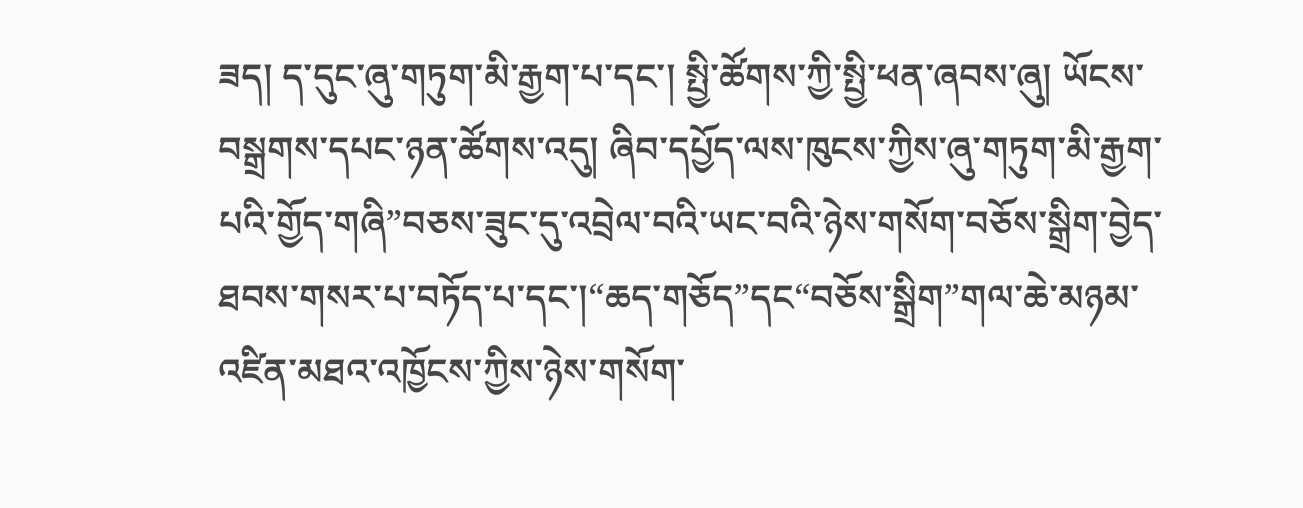ཟད། ད་དུང་ཞུ་གཏུག་མི་རྒྱག་པ་དང་། སྤྱི་ཚོགས་ཀྱི་སྤྱི་ཕན་ཞབས་ཞུ། ཡོངས་བསྒྲགས་དཔང་ཉན་ཚོགས་འདུ། ཞིབ་དཔྱོད་ལས་ཁུངས་ཀྱིས་ཞུ་གཏུག་མི་རྒྱག་པའི་གྱོད་གཞི”བཅས་ཟུང་དུ་འབྲེལ་བའི་ཡང་བའི་ཉེས་གསོག་བཅོས་སྒྲིག་བྱེད་ཐབས་གསར་པ་བཏོད་པ་དང་།“ཆད་གཅོད”དང“བཅོས་སྒྲིག”གལ་ཆེ་མཉམ་འཛིན་མཐའ་འཁྱོངས་ཀྱིས་ཉེས་གསོག་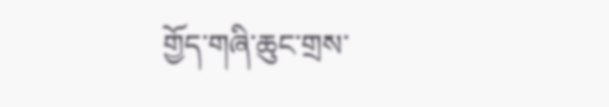གྱོད་གཞི་ཆུང་གྲས་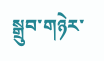སྒྲུབ་གཉེར་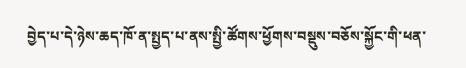བྱེད་པ་དེ་ཉེས་ཆད་ཁོ་ན་སྤྱད་པ་ནས་སྤྱི་ཚོགས་ཕྱོགས་བསྡུས་བཅོས་སྐྱོང་གི་ཕན་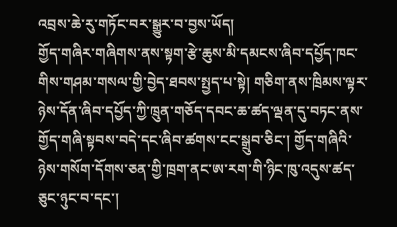འབྲས་ཆེ་རུ་གཏོང་བར་སྒྱུར་བ་བྱས་ཡོད།
གྱོད་གཞིར་གཞིགས་ནས་སྟག་རྩེ་ཆུས་མི་དམངས་ཞིབ་དཔྱོད་ཁང་གིས་གཤམ་གསལ་གྱི་བྱེད་ཐབས་སྤྱད་པ་སྟེ། གཅིག་ནས་ཁྲིམས་ལྟར་ཉེས་དོན་ཞིབ་དཔྱོད་ཀྱི་ཁྲུན་གཅོད་དབང་ཆ་ཚད་ལྡན་དུ་བཏང་ནས་གྱོད་གཞི་སྟབས་བདེ་དང་ཞིབ་ཚགས་ངང་སྒྲུབ་ཅིང་། གྱོད་གཞིའི་ཉེས་གསོག་དོགས་ཅན་གྱི་ཁྲག་ནང་ཨ་རག་གི་ཉིང་ཁུ་འདུས་ཚད་ཅུང་ཉུང་བ་དང་།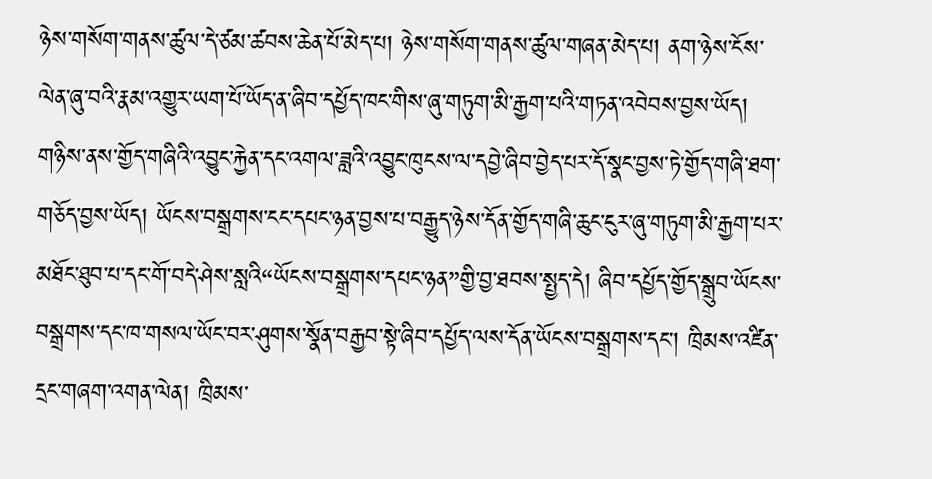ཉེས་གསོག་གནས་ཚུལ་དེ་ཙམ་ཚབས་ཆེན་པོ་མེད་པ། ཉེས་གསོག་གནས་ཚུལ་གཞན་མེད་པ། ནག་ཉེས་ངོས་ལེན་ཞུ་བའི་རྣམ་འགྱུར་ཡག་པོ་ཡོད་ན་ཞིབ་དཔྱོད་ཁང་གིས་ཞུ་གཏུག་མི་རྒྱག་པའི་གཏན་འབེབས་བྱས་ཡོད། གཉིས་ནས་གྱོད་གཞིའི་འབྱུང་རྐྱེན་དང་འགལ་ཟླའི་འབྱུང་ཁུངས་ལ་དབྱེ་ཞིབ་བྱེད་པར་དོ་སྣང་བྱས་ཏེ་གྱོད་གཞི་ཐག་གཅོད་བྱས་ཡོད། ཡོངས་བསྒྲགས་ངང་དཔང་ཉན་བྱས་པ་བརྒྱུད་ཉེས་དོན་གྱོད་གཞི་ཆུང་ངུར་ཞུ་གཏུག་མི་རྒྱག་པར་མཐོང་ཐུབ་པ་དང་གོ་བདེ་ཤེས་སླའི“ཡོངས་བསྒྲགས་དཔང་ཉན”གྱི་བྱ་ཐབས་སྤྱད་དེ། ཞིབ་དཔྱོད་གྱོད་སྒྲུབ་ཡོངས་བསྒྲགས་དང་ཁ་གསལ་ཡོང་བར་ཤུགས་སྣོན་བརྒྱབ་སྟེ་ཞིབ་དཔྱོད་ལས་དོན་ཡོངས་བསྒྲགས་དང་། ཁྲིམས་འཛིན་དྲང་གཞག་འགན་ལེན། ཁྲིམས་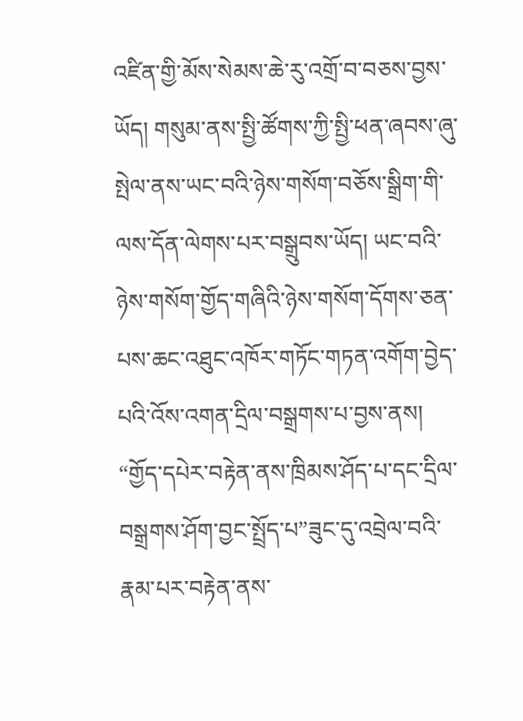འཛིན་གྱི་མོས་སེམས་ཆེ་རུ་འགྲོ་བ་བཅས་བྱས་ཡོད། གསུམ་ནས་སྤྱི་ཚོགས་ཀྱི་སྤྱི་ཕན་ཞབས་ཞུ་སྤེལ་ནས་ཡང་བའི་ཉེས་གསོག་བཅོས་སྒྲིག་གི་ལས་དོན་ལེགས་པར་བསྒྲུབས་ཡོད། ཡང་བའི་ཉེས་གསོག་གྱོད་གཞིའི་ཉེས་གསོག་དོགས་ཅན་པས་ཆང་འཐུང་འཁོར་གཏོང་གཏན་འགོག་བྱེད་པའི་འོས་འགན་དྲིལ་བསྒྲགས་པ་བྱས་ནས། “གྱོད་དཔེར་བརྟེན་ནས་ཁྲིམས་ཤོད་པ་དང་དྲིལ་བསྒྲགས་ཤོག་བྱང་སྤྲོད་པ”ཟུང་དུ་འབྲེལ་བའི་རྣམ་པར་བརྟེན་ནས་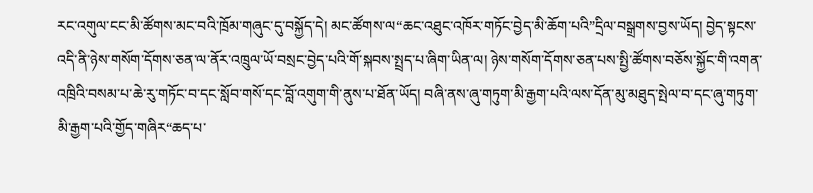རང་འགུལ་ངང་མི་ཚོགས་མང་བའི་ཁྲོམ་གཞུང་དུ་བསྐྱོད་དེ། མང་ཚོགས་ལ“ཆང་འཐུང་འཁོར་གཏོང་བྱེད་མི་ཆོག་པའི”དྲིལ་བསྒྲགས་བྱས་ཡོད། བྱེད་སྟངས་འདི་ནི་ཉེས་གསོག་དོགས་ཅན་ལ་ནོར་འཁྲུལ་ཡོ་བསྲང་བྱེད་པའི་གོ་སྐབས་སྤྲད་པ་ཞིག་ཡིན་ལ། ཉེས་གསོག་དོགས་ཅན་པས་སྤྱི་ཚོགས་བཅོས་སྐྱོང་གི་འགན་འཁྲིའི་བསམ་པ་ཆེ་རུ་གཏོང་བ་དང་སློབ་གསོ་དང་བློ་འགུག་གི་ནུས་པ་ཐོན་ཡོད། བཞི་ནས་ཞུ་གཏུག་མི་རྒྱག་པའི་ལས་དོན་མུ་མཐུད་སྤེལ་བ་དང་ཞུ་གཏུག་མི་རྒྱག་པའི་གྱོད་གཞིར“ཆད་པ་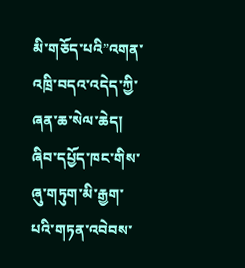མི་གཅོད་པའི”འགན་འཁྲི་བདའ་འདེད་ཀྱི་ཞན་ཆ་སེལ་ཆེད། ཞིབ་དཔྱོད་ཁང་གིས་ཞུ་གཏུག་མི་རྒྱག་པའི་གཏན་འབེབས་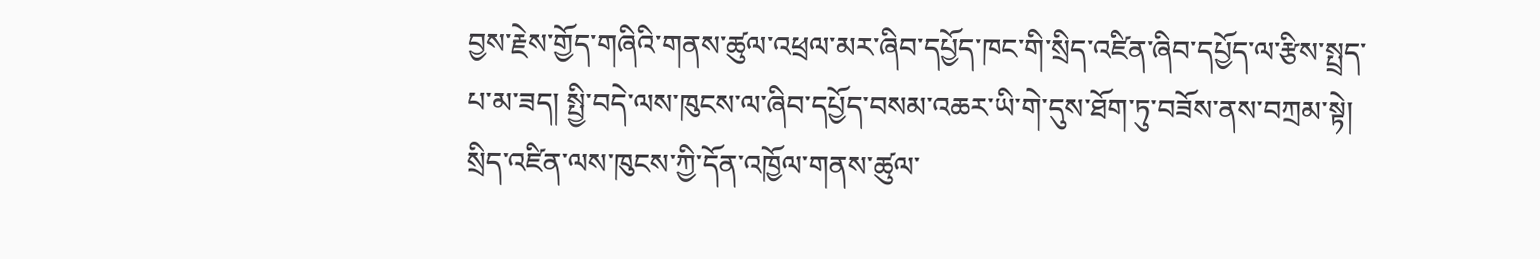བྱས་རྗེས་གྱོད་གཞིའི་གནས་ཚུལ་འཕྲལ་མར་ཞིབ་དཔྱོད་ཁང་གི་སྲིད་འཛིན་ཞིབ་དཔྱོད་ལ་རྩིས་སྤྲད་པ་མ་ཟད། སྤྱི་བདེ་ལས་ཁུངས་ལ་ཞིབ་དཔྱོད་བསམ་འཆར་ཡི་གེ་དུས་ཐོག་ཏུ་བཟོས་ནས་བཀྲམ་སྟེ། སྲིད་འཛིན་ལས་ཁུངས་ཀྱི་དོན་འཁྱོལ་གནས་ཚུལ་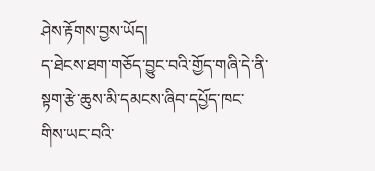ཤེས་རྟོགས་བྱས་ཡོད།
ད་ཐེངས་ཐག་གཅོད་བྱུང་བའི་གྱོད་གཞི་དེ་ནི་སྟག་རྩེ་ཆུས་མི་དམངས་ཞིབ་དཔྱོད་ཁང་གིས་ཡང་བའི་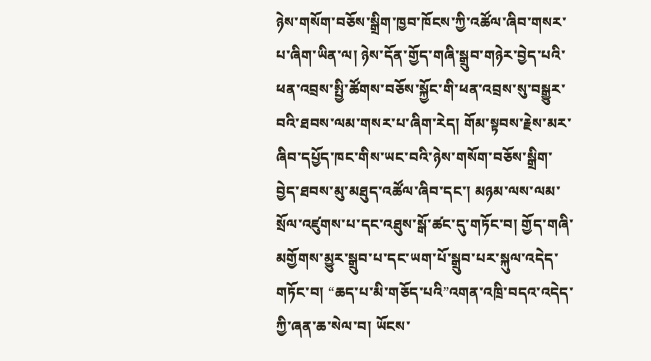ཉེས་གསོག་བཅོས་སྒྲིག་ཁྱབ་ཁོངས་ཀྱི་འཚོལ་ཞིབ་གསར་པ་ཞིག་ཡིན་ལ། ཉེས་དོན་གྱོད་གཞི་སྒྲུབ་གཉེར་བྱེད་པའི་ཕན་འབྲས་སྤྱི་ཚོགས་བཅོས་སྐྱོང་གི་ཕན་འབྲས་སུ་བསྒྱུར་བའི་ཐབས་ལམ་གསར་པ་ཞིག་རེད། གོམ་སྟབས་རྗེས་མར་ཞིབ་དཔྱོད་ཁང་གིས་ཡང་བའི་ཉེས་གསོག་བཅོས་སྒྲིག་བྱེད་ཐབས་མུ་མཐུད་འཚོལ་ཞིབ་དང་། མཉམ་ལས་ལམ་སྲོལ་འཛུགས་པ་དང་འཐུས་སྒོ་ཚང་དུ་གཏོང་བ། གྱོད་གཞི་མགྱོགས་མྱུར་སྒྲུབ་པ་དང་ཡག་པོ་སྒྲུབ་པར་སྐུལ་འདེད་གཏོང་བ། “ཆད་པ་མི་གཅོད་པའི”འགན་འཁྲི་བདའ་འདེད་ཀྱི་ཞན་ཆ་སེལ་བ། ཡོངས་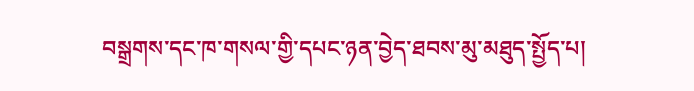བསྒྲགས་དང་ཁ་གསལ་གྱི་དཔང་ཉན་བྱེད་ཐབས་མུ་མཐུད་སྤྱོད་པ།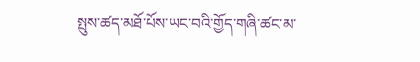སྤུས་ཚད་མཐོ་པོས་ཡང་བའི་གྱོད་གཞི་ཚང་མ་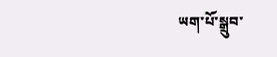ཡག་པོ་སྒྲུབ་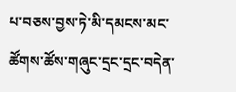པ་བཅས་བྱས་ཏེ་མི་དམངས་མང་ཚོགས་ཚོས་གཞུང་དྲང་དྲང་བདེན་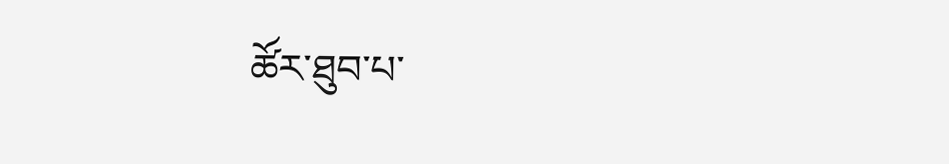ཚོར་ཐུབ་པ་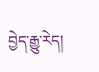བྱེད་རྒྱུ་རེད།